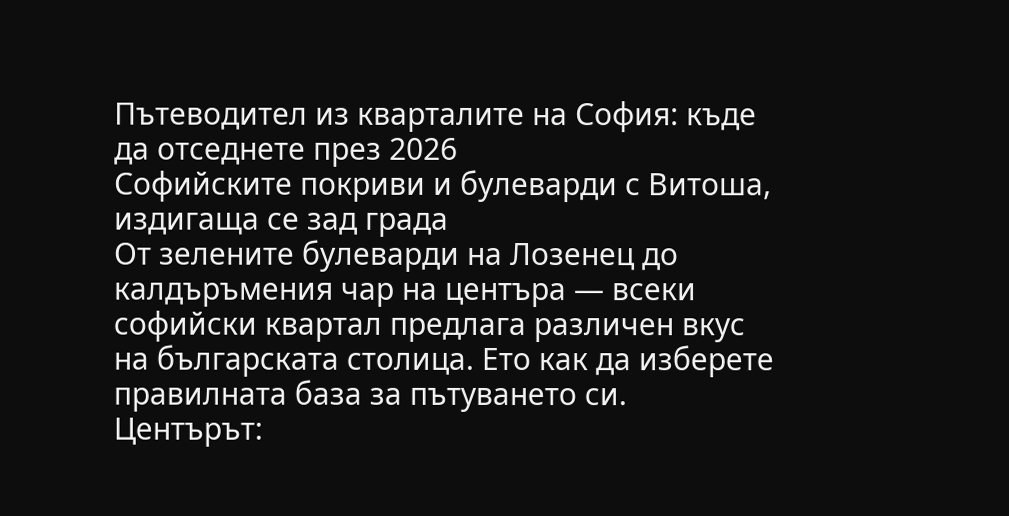Пътеводител из кварталите на София: къде да отседнете през 2026
Софийските покриви и булеварди с Витоша, издигаща се зад града
От зелените булеварди на Лозенец до калдъръмения чар на центъра — всеки софийски квартал предлага различен вкус на българската столица. Ето как да изберете правилната база за пътуването си.
Центърът: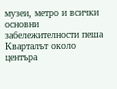музеи, метро и всички основни забележителности пеша
Кварталът около центъра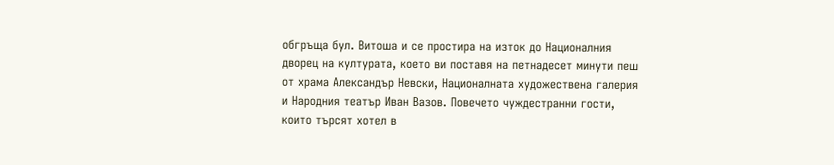обгръща бул. Витоша и се простира на изток до Националния дворец на културата, което ви поставя на петнадесет минути пеш от храма Александър Невски, Националната художествена галерия и Народния театър Иван Вазов. Повечето чуждестранни гости, които търсят хотел в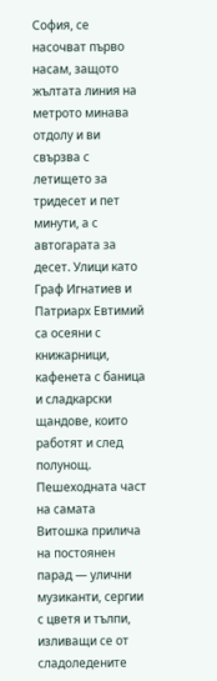София, се насочват първо насам, защото жълтата линия на метрото минава отдолу и ви свързва с летището за тридесет и пет минути, а с автогарата за десет. Улици като Граф Игнатиев и Патриарх Евтимий са осеяни с книжарници, кафенета с баница и сладкарски щандове, които работят и след полунощ. Пешеходната част на самата Витошка прилича на постоянен парад — улични музиканти, сергии с цветя и тълпи, изливащи се от сладоледените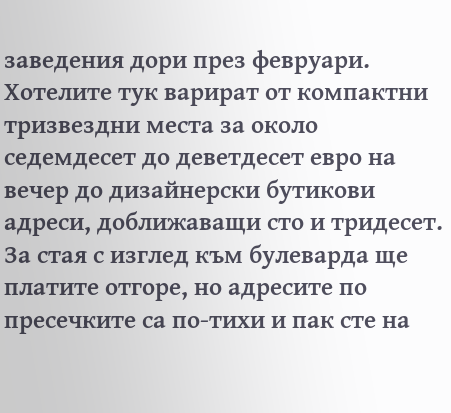заведения дори през февруари.
Хотелите тук варират от компактни тризвездни места за около седемдесет до деветдесет евро на вечер до дизайнерски бутикови адреси, доближаващи сто и тридесет. За стая с изглед към булеварда ще платите отгоре, но адресите по пресечките са по-тихи и пак сте на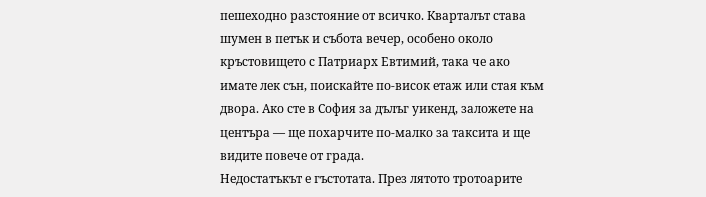пешеходно разстояние от всичко. Кварталът става шумен в петък и събота вечер, особено около кръстовището с Патриарх Евтимий, така че ако имате лек сън, поискайте по-висок етаж или стая към двора. Ако сте в София за дълъг уикенд, заложете на центъра — ще похарчите по-малко за таксита и ще видите повече от града.
Недостатъкът е гъстотата. През лятото тротоарите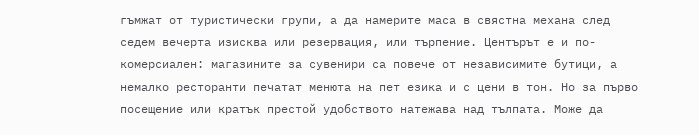гъмжат от туристически групи, а да намерите маса в свястна механа след седем вечерта изисква или резервация, или търпение. Центърът е и по-комерсиален: магазините за сувенири са повече от независимите бутици, а немалко ресторанти печатат менюта на пет езика и с цени в тон. Но за първо посещение или кратък престой удобството натежава над тълпата. Може да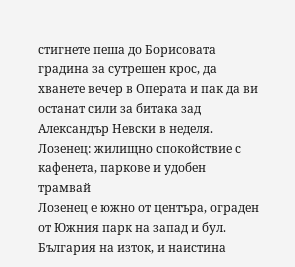стигнете пеша до Борисовата градина за сутрешен крос, да хванете вечер в Операта и пак да ви останат сили за битака зад Александър Невски в неделя.
Лозенец: жилищно спокойствие с кафенета, паркове и удобен трамвай
Лозенец е южно от центъра, ограден от Южния парк на запад и бул. България на изток, и наистина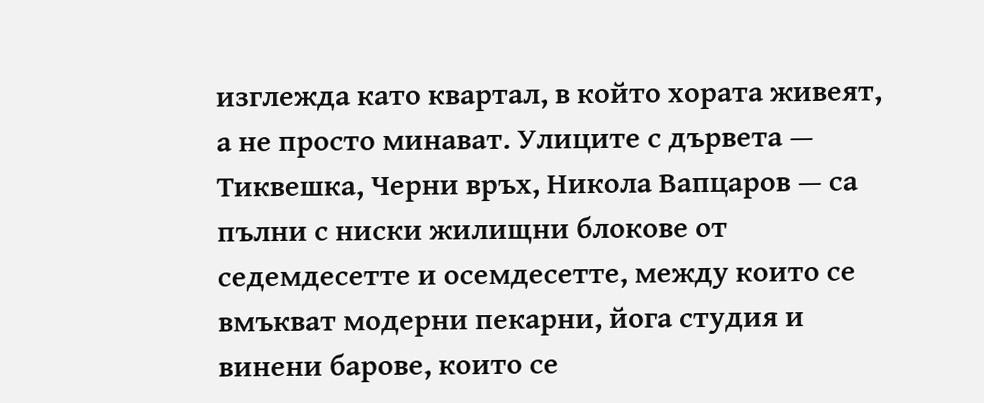изглежда като квартал, в който хората живеят, а не просто минават. Улиците с дървета — Тиквешка, Черни връх, Никола Вапцаров — са пълни с ниски жилищни блокове от седемдесетте и осемдесетте, между които се вмъкват модерни пекарни, йога студия и винени барове, които се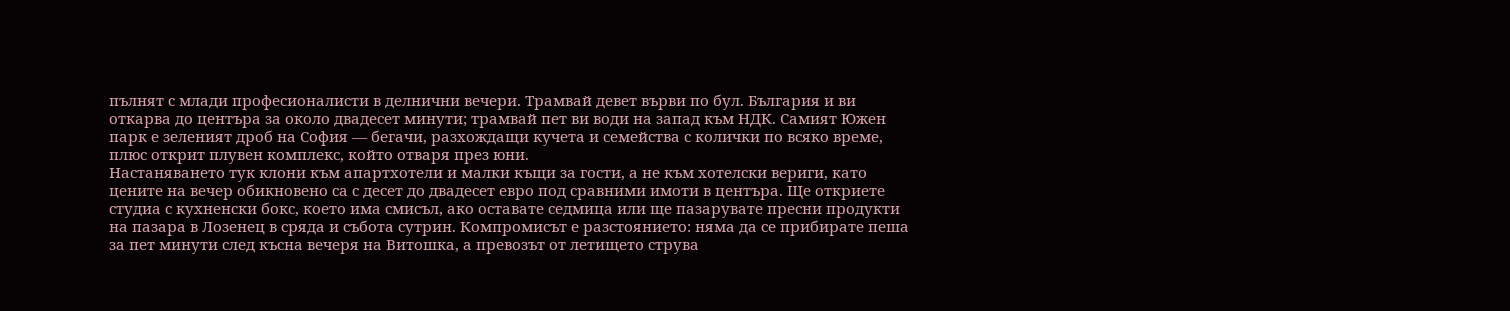пълнят с млади професионалисти в делнични вечери. Трамвай девет върви по бул. България и ви откарва до центъра за около двадесет минути; трамвай пет ви води на запад към НДК. Самият Южен парк е зеленият дроб на София — бегачи, разхождащи кучета и семейства с колички по всяко време, плюс открит плувен комплекс, който отваря през юни.
Настаняването тук клони към апартхотели и малки къщи за гости, а не към хотелски вериги, като цените на вечер обикновено са с десет до двадесет евро под сравними имоти в центъра. Ще откриете студиа с кухненски бокс, което има смисъл, ако оставате седмица или ще пазарувате пресни продукти на пазара в Лозенец в сряда и събота сутрин. Компромисът е разстоянието: няма да се прибирате пеша за пет минути след късна вечеря на Витошка, а превозът от летището струва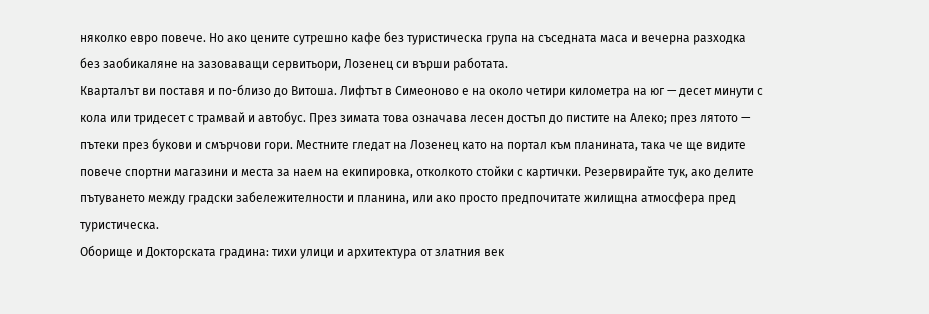няколко евро повече. Но ако цените сутрешно кафе без туристическа група на съседната маса и вечерна разходка без заобикаляне на зазоваващи сервитьори, Лозенец си върши работата.
Кварталът ви поставя и по-близо до Витоша. Лифтът в Симеоново е на около четири километра на юг — десет минути с кола или тридесет с трамвай и автобус. През зимата това означава лесен достъп до пистите на Алеко; през лятото — пътеки през букови и смърчови гори. Местните гледат на Лозенец като на портал към планината, така че ще видите повече спортни магазини и места за наем на екипировка, отколкото стойки с картички. Резервирайте тук, ако делите пътуването между градски забележителности и планина, или ако просто предпочитате жилищна атмосфера пред туристическа.
Оборище и Докторската градина: тихи улици и архитектура от златния век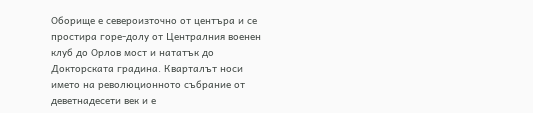Оборище е североизточно от центъра и се простира горе-долу от Централния военен клуб до Орлов мост и нататък до Докторската градина. Кварталът носи името на революционното събрание от деветнадесети век и е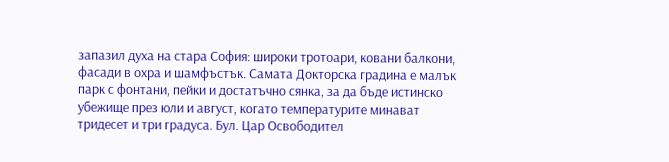запазил духа на стара София: широки тротоари, ковани балкони, фасади в охра и шамфъстък. Самата Докторска градина е малък парк с фонтани, пейки и достатъчно сянка, за да бъде истинско убежище през юли и август, когато температурите минават тридесет и три градуса. Бул. Цар Освободител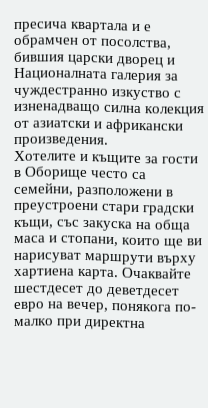пресича квартала и е обрамчен от посолства, бившия царски дворец и Националната галерия за чуждестранно изкуство с изненадващо силна колекция от азиатски и африкански произведения.
Хотелите и къщите за гости в Оборище често са семейни, разположени в преустроени стари градски къщи, със закуска на обща маса и стопани, които ще ви нарисуват маршрути върху хартиена карта. Очаквайте шестдесет до деветдесет евро на вечер, понякога по-малко при директна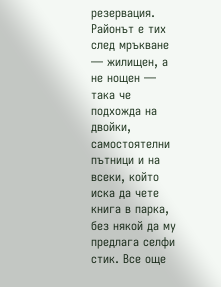резервация. Районът е тих след мръкване — жилищен, а не нощен — така че подхожда на двойки, самостоятелни пътници и на всеки, който иска да чете книга в парка, без някой да му предлага селфи стик. Все още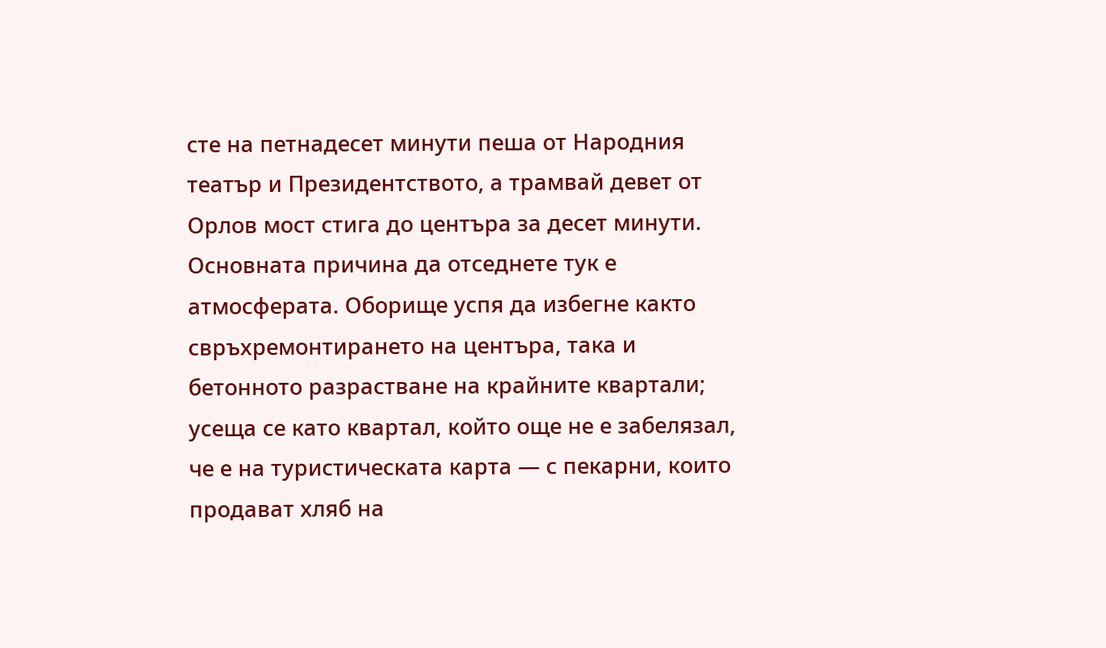сте на петнадесет минути пеша от Народния театър и Президентството, а трамвай девет от Орлов мост стига до центъра за десет минути.
Основната причина да отседнете тук е атмосферата. Оборище успя да избегне както свръхремонтирането на центъра, така и бетонното разрастване на крайните квартали; усеща се като квартал, който още не е забелязал, че е на туристическата карта — с пекарни, които продават хляб на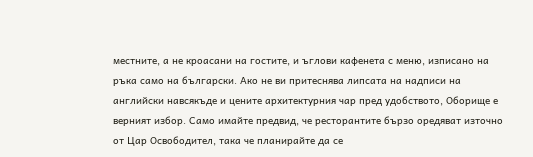местните, а не кроасани на гостите, и ъглови кафенета с меню, изписано на ръка само на български. Ако не ви притеснява липсата на надписи на английски навсякъде и цените архитектурния чар пред удобството, Оборище е верният избор. Само имайте предвид, че ресторантите бързо оредяват източно от Цар Освободител, така че планирайте да се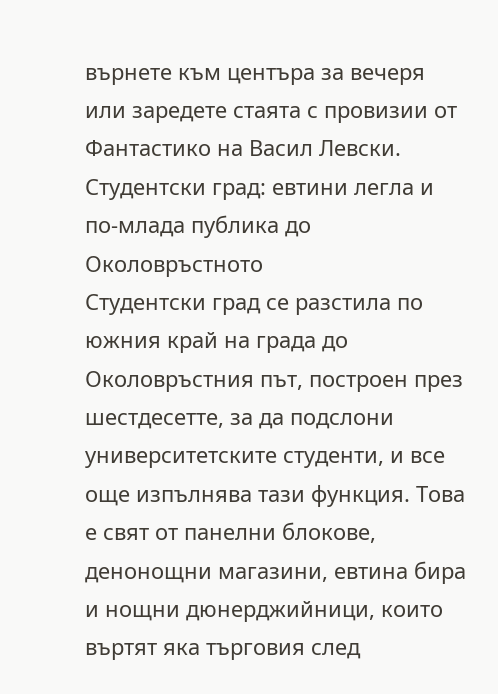върнете към центъра за вечеря или заредете стаята с провизии от Фантастико на Васил Левски.
Студентски град: евтини легла и по-млада публика до Околовръстното
Студентски град се разстила по южния край на града до Околовръстния път, построен през шестдесетте, за да подслони университетските студенти, и все още изпълнява тази функция. Това е свят от панелни блокове, денонощни магазини, евтина бира и нощни дюнерджийници, които въртят яка търговия след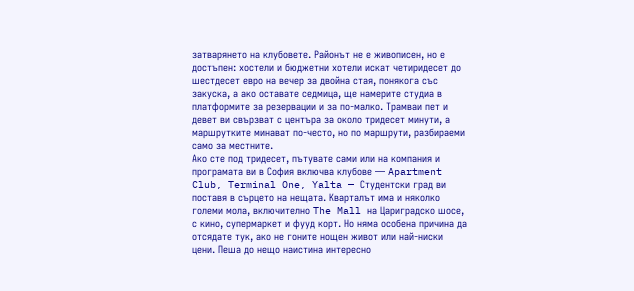затварянето на клубовете. Районът не е живописен, но е достъпен: хостели и бюджетни хотели искат четиридесет до шестдесет евро на вечер за двойна стая, понякога със закуска, а ако оставате седмица, ще намерите студиа в платформите за резервации и за по-малко. Трамваи пет и девет ви свързват с центъра за около тридесет минути, а маршрутките минават по-често, но по маршрути, разбираеми само за местните.
Ако сте под тридесет, пътувате сами или на компания и програмата ви в София включва клубове — Apartment Club, Terminal One, Yalta — Студентски град ви поставя в сърцето на нещата. Кварталът има и няколко големи мола, включително The Mall на Цариградско шосе, с кино, супермаркет и фууд корт. Но няма особена причина да отсядате тук, ако не гоните нощен живот или най-ниски цени. Пеша до нещо наистина интересно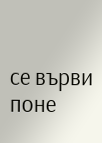се върви поне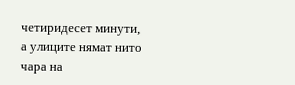четиридесет минути, а улиците нямат нито чара на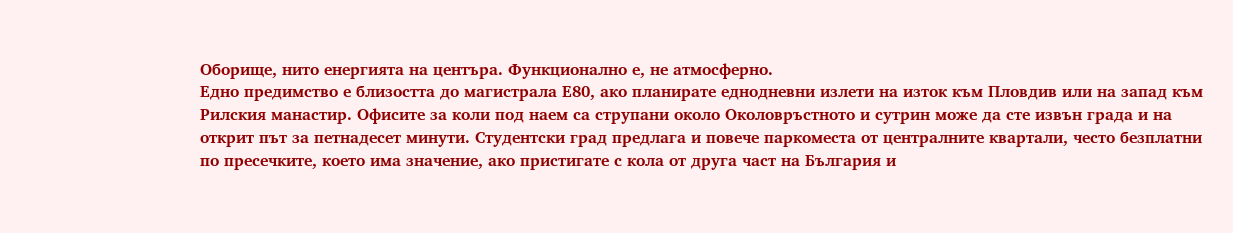Оборище, нито енергията на центъра. Функционално е, не атмосферно.
Едно предимство е близостта до магистрала Е80, ако планирате еднодневни излети на изток към Пловдив или на запад към Рилския манастир. Офисите за коли под наем са струпани около Околовръстното и сутрин може да сте извън града и на открит път за петнадесет минути. Студентски град предлага и повече паркоместа от централните квартали, често безплатни по пресечките, което има значение, ако пристигате с кола от друга част на България и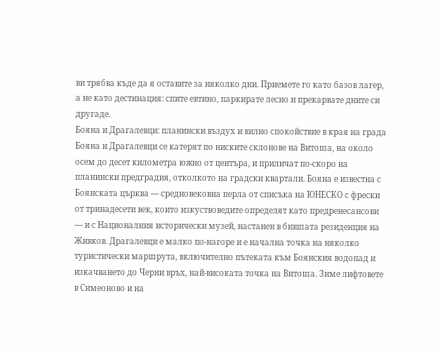ви трябва къде да я оставите за няколко дни. Приемете го като базов лагер, а не като дестинация: спите евтино, паркирате лесно и прекарвате дните си другаде.
Бояна и Драгалевци: планински въздух и вилно спокойствие в края на града
Бояна и Драгалевци се катерят по ниските склонове на Витоша, на около осем до десет километра южно от центъра, и приличат по-скоро на планински предградия, отколкото на градски квартали. Бояна е известна с Боянската църква — средновековна перла от списъка на ЮНЕСКО с фрески от тринадесети век, които изкуствоведите определят като предренесансови — и с Националния исторически музей, настанен в бившата резиденция на Живков. Драгалевци е малко по-нагоре и е начална точка на няколко туристически маршрута, включително пътеката към Боянския водопад и изкачването до Черни връх, най-високата точка на Витоша. Зиме лифтовете в Симеоново и на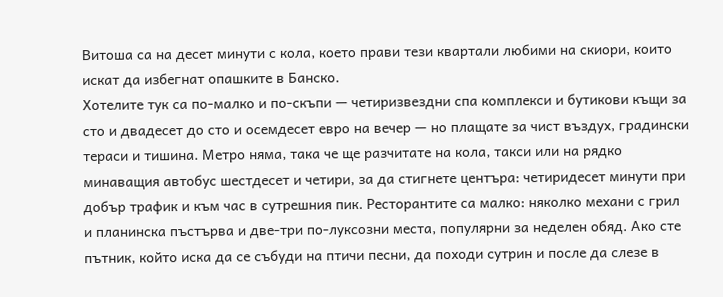Витоша са на десет минути с кола, което прави тези квартали любими на скиори, които искат да избегнат опашките в Банско.
Хотелите тук са по-малко и по-скъпи — четиризвездни спа комплекси и бутикови къщи за сто и двадесет до сто и осемдесет евро на вечер — но плащате за чист въздух, градински тераси и тишина. Метро няма, така че ще разчитате на кола, такси или на рядко минаващия автобус шестдесет и четири, за да стигнете центъра: четиридесет минути при добър трафик и към час в сутрешния пик. Ресторантите са малко: няколко механи с грил и планинска пъстърва и две-три по-луксозни места, популярни за неделен обяд. Ако сте пътник, който иска да се събуди на птичи песни, да походи сутрин и после да слезе в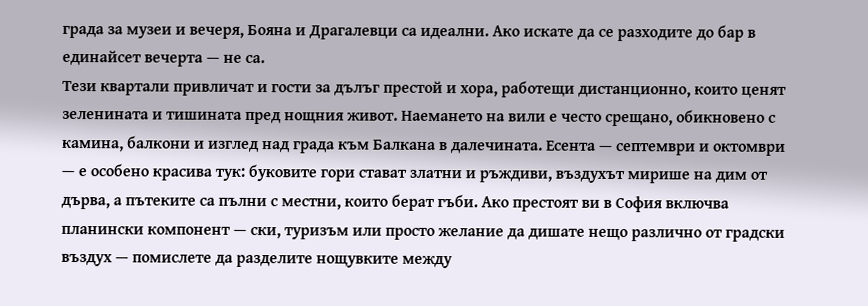града за музеи и вечеря, Бояна и Драгалевци са идеални. Ако искате да се разходите до бар в единайсет вечерта — не са.
Тези квартали привличат и гости за дълъг престой и хора, работещи дистанционно, които ценят зеленината и тишината пред нощния живот. Наемането на вили е често срещано, обикновено с камина, балкони и изглед над града към Балкана в далечината. Есента — септември и октомври — е особено красива тук: буковите гори стават златни и ръждиви, въздухът мирише на дим от дърва, а пътеките са пълни с местни, които берат гъби. Ако престоят ви в София включва планински компонент — ски, туризъм или просто желание да дишате нещо различно от градски въздух — помислете да разделите нощувките между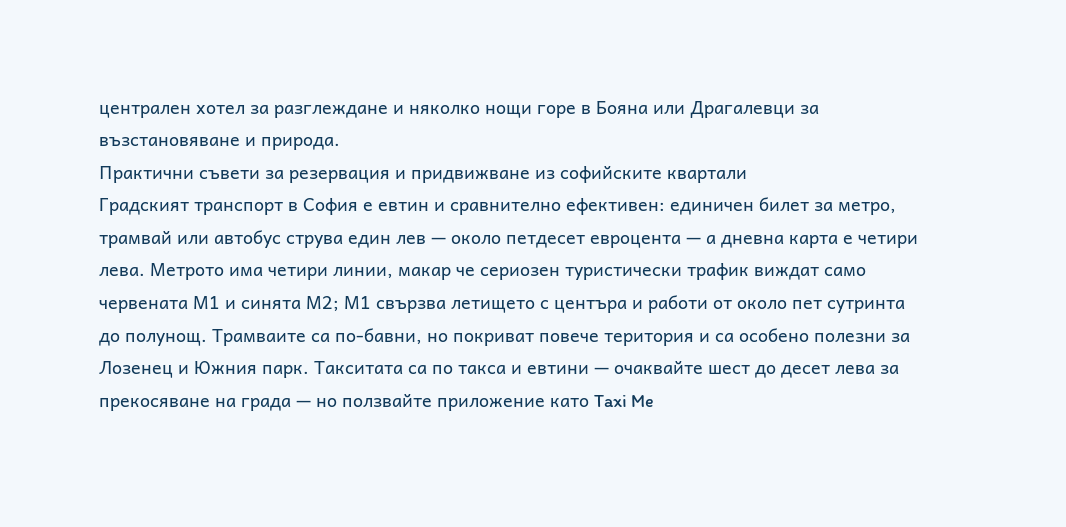централен хотел за разглеждане и няколко нощи горе в Бояна или Драгалевци за възстановяване и природа.
Практични съвети за резервация и придвижване из софийските квартали
Градският транспорт в София е евтин и сравнително ефективен: единичен билет за метро, трамвай или автобус струва един лев — около петдесет евроцента — а дневна карта е четири лева. Метрото има четири линии, макар че сериозен туристически трафик виждат само червената М1 и синята М2; М1 свързва летището с центъра и работи от около пет сутринта до полунощ. Трамваите са по-бавни, но покриват повече територия и са особено полезни за Лозенец и Южния парк. Такситата са по такса и евтини — очаквайте шест до десет лева за прекосяване на града — но ползвайте приложение като Taxi Me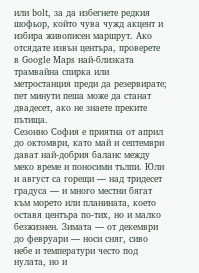или bolt, за да избегнете редкия шофьор, който чува чужд акцент и избира живописен маршрут. Ако отсядате извън центъра, проверете в Google Maps най-близката трамвайна спирка или метростанция преди да резервирате; пет минути пеша може да станат двадесет, ако не знаете преките пътища.
Сезонно София е приятна от април до октомври, като май и септември дават най-добрия баланс между меко време и поносими тълпи. Юли и август са горещи — над тридесет градуса — и много местни бягат към морето или планината, което оставя центъра по-тих, но и малко безжизнен. Зимата — от декември до февруари — носи сняг, сиво небе и температури често под нулата, но и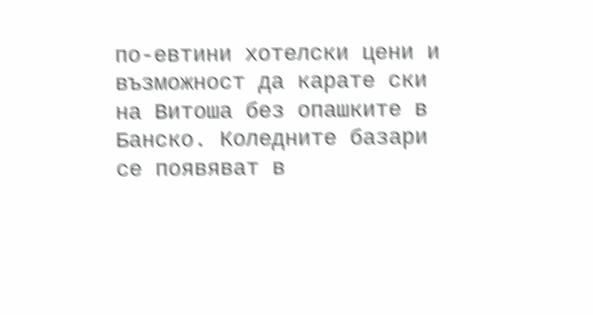по-евтини хотелски цени и възможност да карате ски на Витоша без опашките в Банско. Коледните базари се появяват в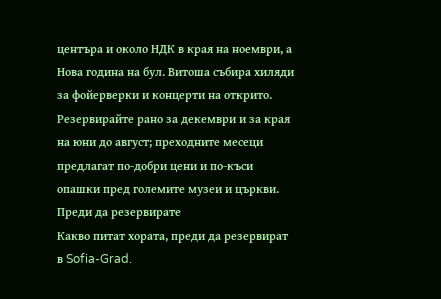центъра и около НДК в края на ноември, а Нова година на бул. Витоша събира хиляди за фойерверки и концерти на открито. Резервирайте рано за декември и за края на юни до август; преходните месеци предлагат по-добри цени и по-къси опашки пред големите музеи и църкви.
Преди да резервирате
Какво питат хората, преди да резервират в Sofia-Grad.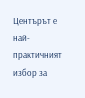Центърът е най-практичният избор за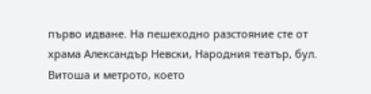първо идване. На пешеходно разстояние сте от храма Александър Невски, Народния театър, бул. Витоша и метрото, което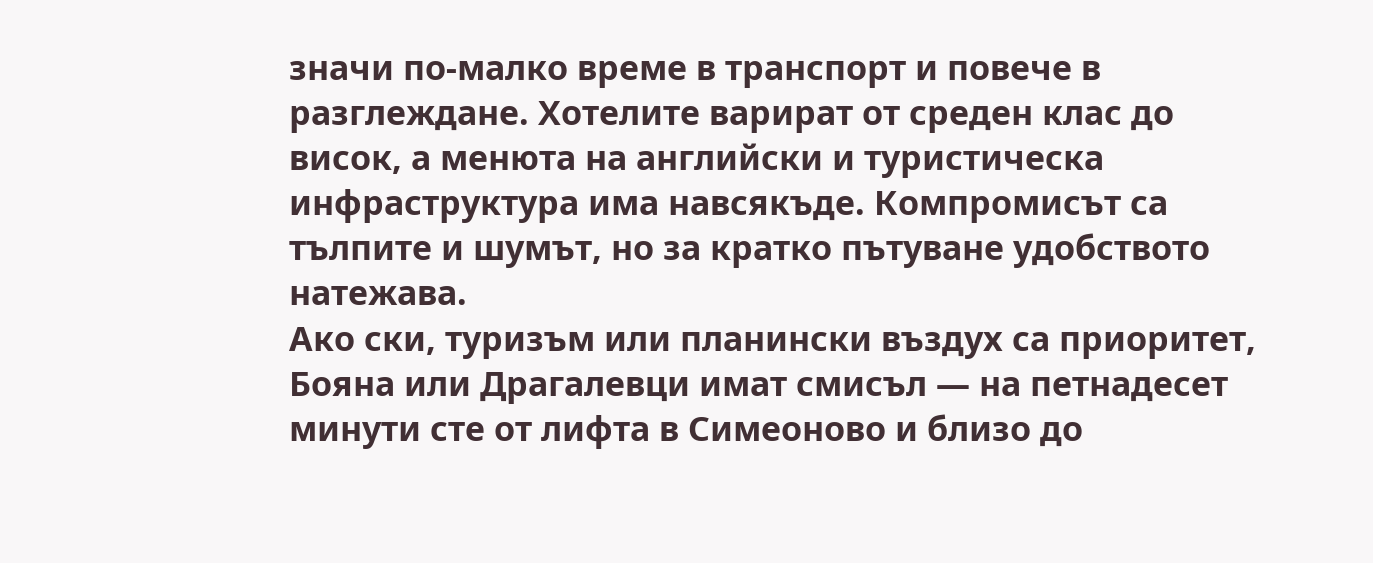значи по-малко време в транспорт и повече в разглеждане. Хотелите варират от среден клас до висок, а менюта на английски и туристическа инфраструктура има навсякъде. Компромисът са тълпите и шумът, но за кратко пътуване удобството натежава.
Ако ски, туризъм или планински въздух са приоритет, Бояна или Драгалевци имат смисъл — на петнадесет минути сте от лифта в Симеоново и близо до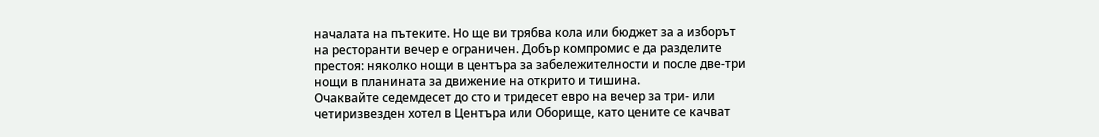началата на пътеките. Но ще ви трябва кола или бюджет за а изборът на ресторанти вечер е ограничен. Добър компромис е да разделите престоя: няколко нощи в центъра за забележителности и после две-три нощи в планината за движение на открито и тишина.
Очаквайте седемдесет до сто и тридесет евро на вечер за три- или четиризвезден хотел в Центъра или Оборище, като цените се качват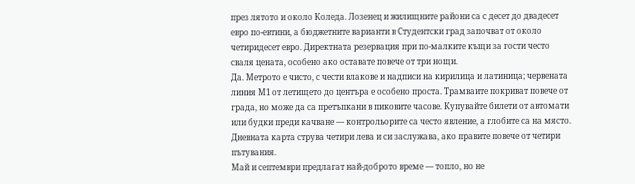през лятото и около Коледа. Лозенец и жилищните райони са с десет до двадесет евро по-евтини, а бюджетните варианти в Студентски град започват от около четиридесет евро. Директната резервация при по-малките къщи за гости често сваля цената, особено ако оставате повече от три нощи.
Да. Метрото е чисто, с чести влакове и надписи на кирилица и латиница; червената линия М1 от летището до центъра е особено проста. Трамваите покриват повече от града, но може да са претъпкани в пиковите часове. Купувайте билети от автомати или будки преди качване — контрольорите са често явление, а глобите са на място. Дневната карта струва четири лева и си заслужава, ако правите повече от четири пътувания.
Май и септември предлагат най-доброто време — топло, но не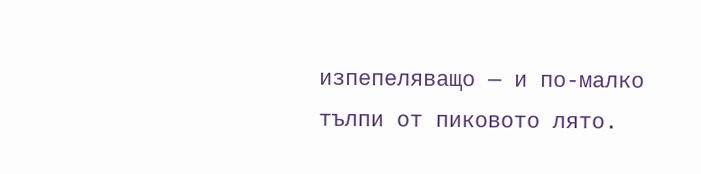изпепеляващо — и по-малко тълпи от пиковото лято.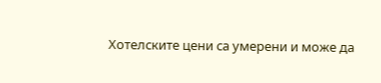Хотелските цени са умерени и може да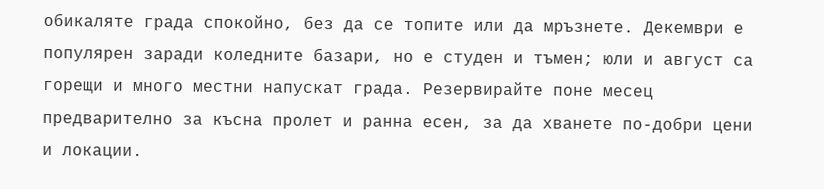обикаляте града спокойно, без да се топите или да мръзнете. Декември е популярен заради коледните базари, но е студен и тъмен; юли и август са горещи и много местни напускат града. Резервирайте поне месец предварително за късна пролет и ранна есен, за да хванете по-добри цени и локации.